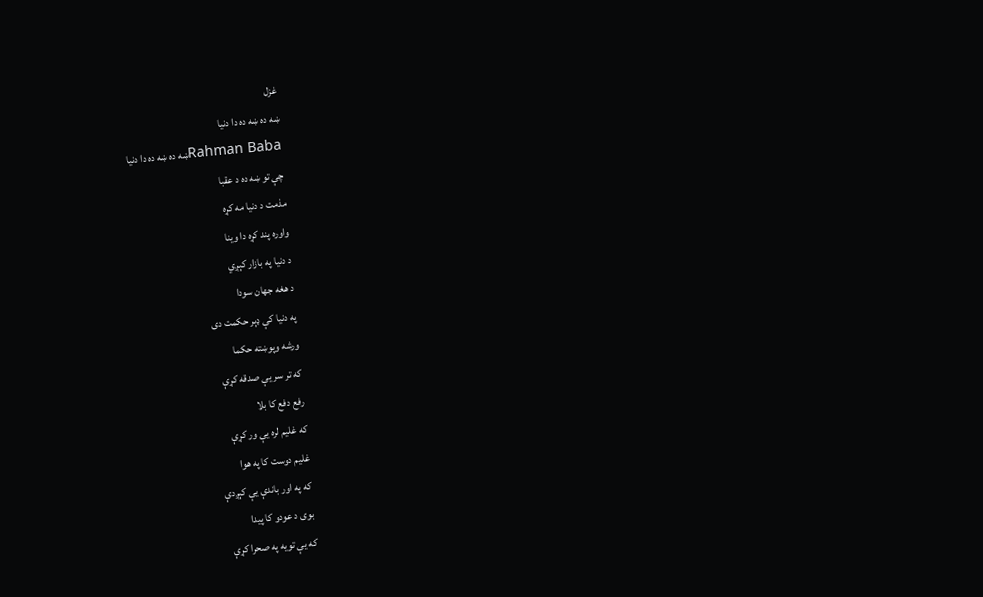غزل
ښه ده ښه ده دا دنيا
Rahman Babaښه ده ښه ده دا دنيا
چې تو ښه ده د عقبا
مذمت د دنيا مه کړه
واوره پند کړه دا وينا
د دنيا په بازار کېږي
د هغه جهان سودا
په دنيا کې ډېر حکمت دی
ورشه وپوښته حکما
که تر سر يې صدقه کړې
رفع دفع کا بلا
که غليم لره يې ور کړې
غليم دوست کا په هوا
که په اور باندې يې کېږدې
بوی د عودو کا پيدا
که يې تويه په صحرا کړې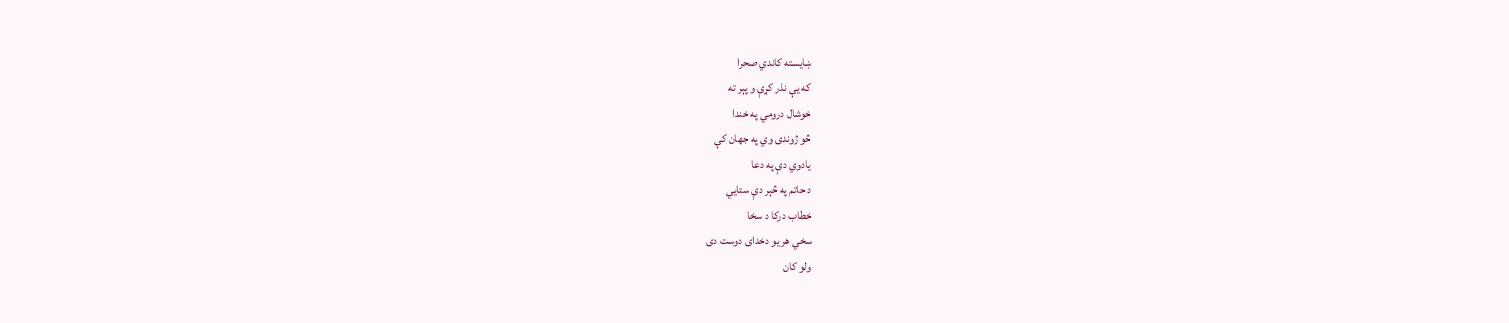ښايسته کاندي صحرا
که يې نذر کړې و پېر ته
خوشال درومي په خندا
څو ژوندی وي په جهان کې
يادوي دې په دعا
د حاتم په څېر دې ستايي
خطاب درکا د سخا
سخي هر يو دخدای دوست دی
ولو کان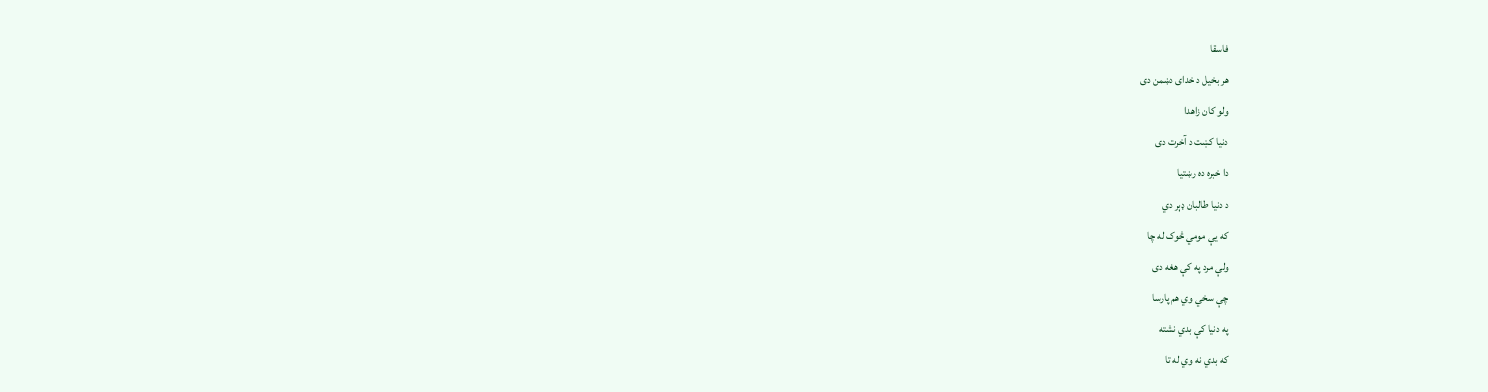فاسقا
هر بخيل د خدای دښمن دی
ولو کان زاهدا
دنيا کښت د آخرت دی
دا خبره ده رښتيا
د دنيا طالبان ډېر دي
که يې مومي څوک له چا
ولې مرد په کې هغه دی
چې سخي وي هم پارسا
په دنيا کې بدي نشته
که بدي نه وي له تا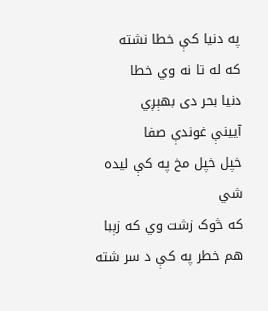په دنيا کې خطا نشته
که له تا نه وي خطا
دنيا بحر دی بهېږي
آيينې غوندې صفا
خپل خپل مخ په کې ليده شي
که څوک زشت وي که زېبا
هم خطر په کې د سر شته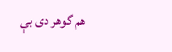هم گوهر دی بې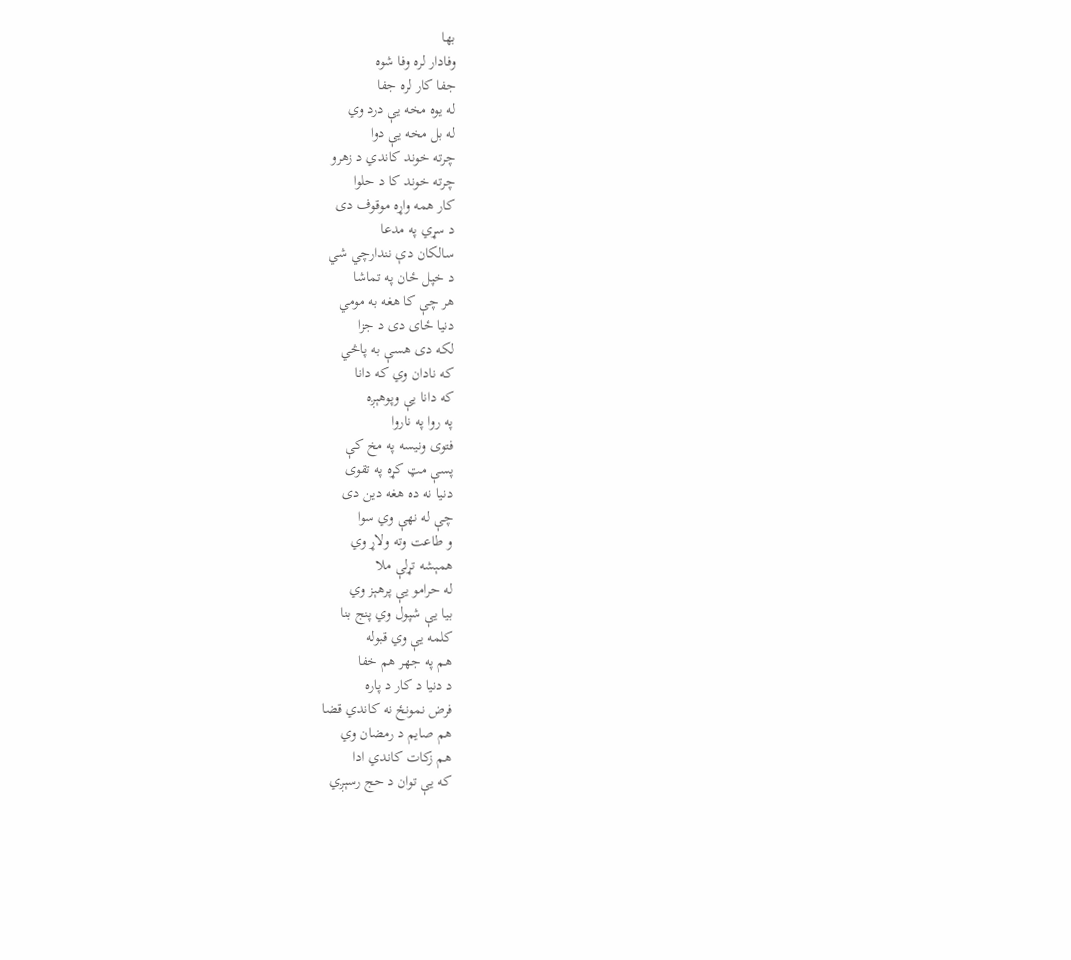بها
وفادار لره وفا شوه
جفا کار لره جفا
له يوه مخه يې درد وي
له بل مخه يې دوا
چرته خوند کاندي د زهرو
چرته خوند کا د حلوا
کار همه واړه موقوف دی
د سړي په مدعا
سالکان دې نندارچي شي
د خپل ځان په تماشا
هر چې کا هغه به مومي
دنيا ځای دی د جزا
لکه دی هسې به پاڅي
که نادان وي که دانا
که دانا يې وپوهېږه
په روا په ناروا
فتوی ونيسه په مخ کې
پسې مټ کړه په تقوی
دنيا نه ده هغه دين دی
چې له نهې وي سوا
و طاعت وته ولاړ وي
همېشه تړلې ملا
له حرامو يې پرهېز وي
بيا يې شپول وي پنج بنا
کلمه يې وي قبوله
هم په جهر هم خفا
د دنيا د کار د پاره
فرض نمونځ نه کاندي قضا
هم صايم د رمضان وي
هم زکات کاندي ادا
که يې توان د حج رسېږي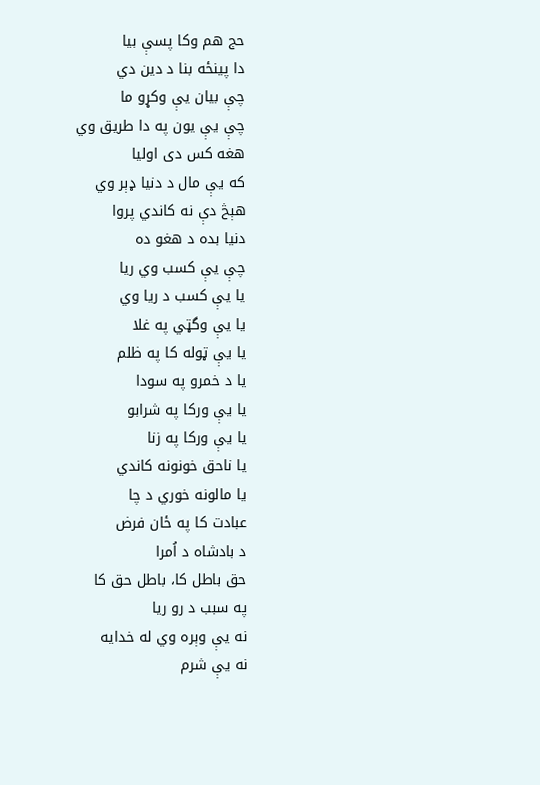حج هم وکا پسې بيا
دا پينځه بنا د دين دي
چې بيان يې وکړو ما
چې يې يون په دا طريق وي
هغه کس دی اوليا
که يې مال د دنيا ډېر وي
هېڅ دې نه کاندي پروا
دنيا بده د هغو ده
چې يې کسب وي ريا
يا يې کسب د ريا وي
يا يې وگټي په غلا
يا يې ټوله کا په ظلم
يا د خمرو په سودا
يا يې ورکا په شرابو
يا يې ورکا په زنا
يا ناحق خونونه کاندي
يا مالونه خوري د چا
عبادت کا په ځان فرض
د بادشاه د اُمرا
حق باطل کا، باطل حق کا
په سبب د رو ريا
نه يې وېره وي له خدايه
نه يې شرم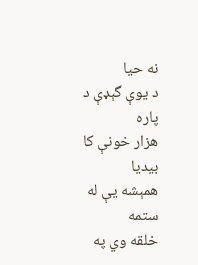نه حيا
د يوې گېډې د پاره
هزار خونې کا بيديا
همېشه يې له ستمه
خلقه وي په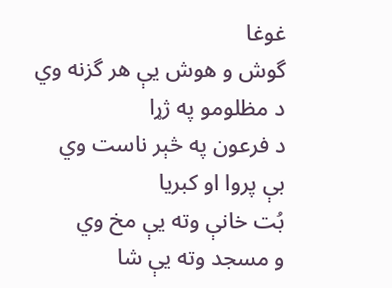غوغا
گوش و هوش يې هر گزنه وي
د مظلومو په ژړا
د فرعون په څېر ناست وي
بې پروا او کبريا
بُت خانې وته يې مخ وي
و مسجد وته يې شا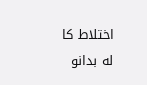اختلاط کا له بدانو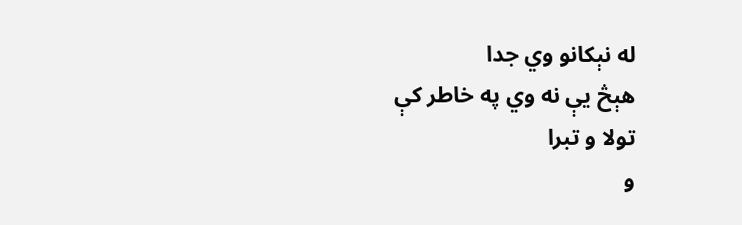له نېکانو وي جدا
هېڅ يې نه وي په خاطر کې
تولا و تبرا
و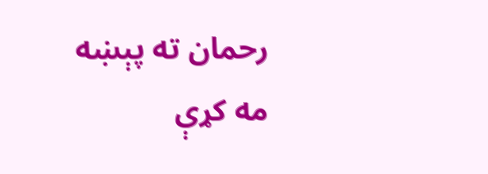رحمان ته پېښه مه کړې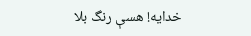خدايه! هسې رنگ بلا